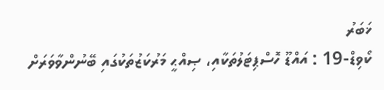ޚަބަރު
ކޯވިޑް-19 : އައްޑޫ ހޮސްޕިޓަލުތަކާއި، ޞިއްޙީ މަރުކަޒުތަކުގައި ބޭނުންވާވަރަށް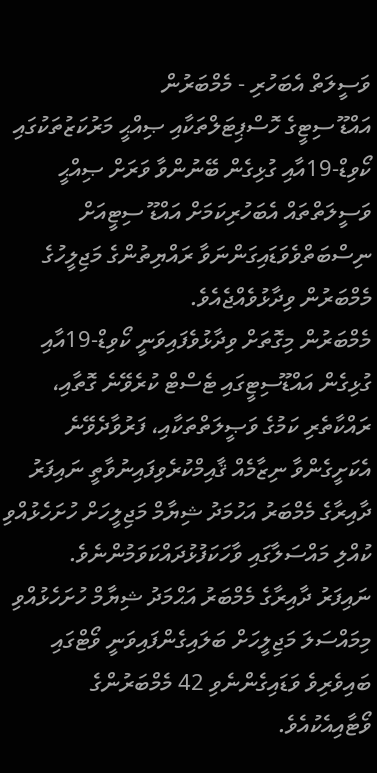ވަސީލަތް އެބަހުރި - މެމްބަރުން
އައްޑޫ ސިޓީގެ ހޮސްޕިޓަލްތަކާއި ޞިއްޙީ މަރުކަޒުތަކުގައި ކޯވިޑް-19އާއި ގުޅިގެން ބޭނުންވާ ވަރަށް ޞިއްޙީ ވަސީލަތްތައް އެބަހުރިކަމަށް އައްޑޫ ސިޓީއަށް ނިސްބަތްވެވަޑައިގަންނަވާ ރައްޔިތުންގެ މަޖިލީހުގެ މެމްބަރުން ވިދާޅުވެއްޖެއެވެ.
މެމްބަރުން މިގޮތަށް ވިދާޅުވެފައިވަނީ ކޯވިޑް-19އާއި ގުޅިގެން އައްޑޫސިޓީގައި ޓެސްޓް ކުރެވޭނެ ގޮތާއި، ރައްކާތެރި ކަމުގެ ވަޞީލަތްތަކާއި، ފަރުވާދެވޭނެ އެކަށީގެންވާ ނިޒާމެއް ޤާއިމްކުރެވިފައިނުވާތީ ނައިފަރު ދާއިރާގެ މެމްބަރު އަހުމަދު ޝިޔާމް މަޖިލީހަށް ހުށަހެޅުއްވި ކުއްލި މައްސަލާގައި ވާހަކަފުޅުދައްކަވަމުންނެވެ.
ނައިފަރު ދާއިރާގެ މެމްބަރު އަޙްމަދު ޝިޔާމް ހުށަހެޅުއްވި މިމައްސަލަ މަޖިލީހަށް ބަލައިގެންފައިވަނީ ވޯޓްގައި ބައިވެރިވެ ވަޑައިގެންނެވި 42 މެމްބަރުންގެ ވޯޓާއިއެކުއެވެ.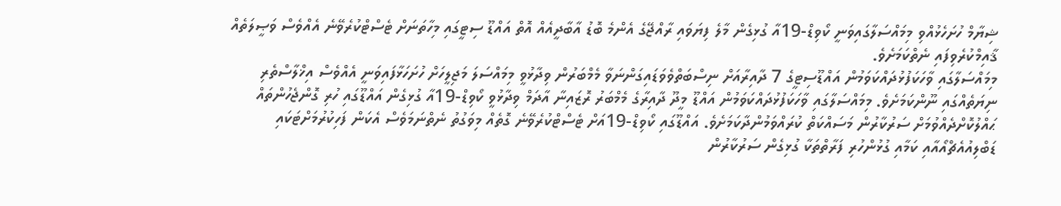ޝިޔާމް ހުށަހެޅުއްވި މިމައްސަލާގައިވަނީ ކޯވިޑް-19އާ ގުޅިގެން މާލެ ފިޔަވައި ރާއްޖޭގެ އެންމެ ބޮޑު އާބާދީއެއް އޮތް އައްޑޫ ސިޓީގައި މިހާތަނަށް ޓެސްޓްކުރެވޭނެ އެއްވެސް ވަޞީލަތެއް ޤާއިމްކުރެވިފައި ނެތްކަމަށެވެ.
މިމައްސަލާގައި ވާހަކަފުޅުދައްކަވަމުން އައްޑޫސިޓީގެ 7 ދާއިރާއަށް ނިސްބަތްވެވަޑައިގަންނަވާ މެމްބަރުން ވިދާޅުވީ މިމައްސަލަ މަޖިލީހަށް ހުށަހަޅާފައިވަނީ އެއްވެސް އިޚްލާސްތެރި ނިޔަތެއްގައި ނޫންކަމަށެވެ. މިމައްސަލާގައި ވާހަކަފުޅުދައްކަވަމުން އައްޑޫ މީދޫ ދާއިރާގެ މެމްބަރު ރޮޒައިނާ އާދަމް ވިދާޅުވީ ކޯވިޑް-19އާ ގުޅިގެން އައްޑޫގައި ހުރި ގޮންޖެހުންތައް ޙައްލުކޮށްދެއްވުމަށް ސަރުކާރުން މަސައްކަތް ކުރައްވަމުންދާކަމަށެވެ. އައްޑޫގައި ކޯވިޑް-19އަށް ޓެސްޓްކުރެވޭނެ ގޮތެއް މިވަގުތު ނެތްނަމަވެސް އެކަން ފަހިކުރުމަށްޓަކައި ޑަބްލިއުއެޗްއޯއާއި ކަމާއި ގުޅުންހުރި ފަރާތްތަކާ ގުޅިގެން ސަރުކާރުން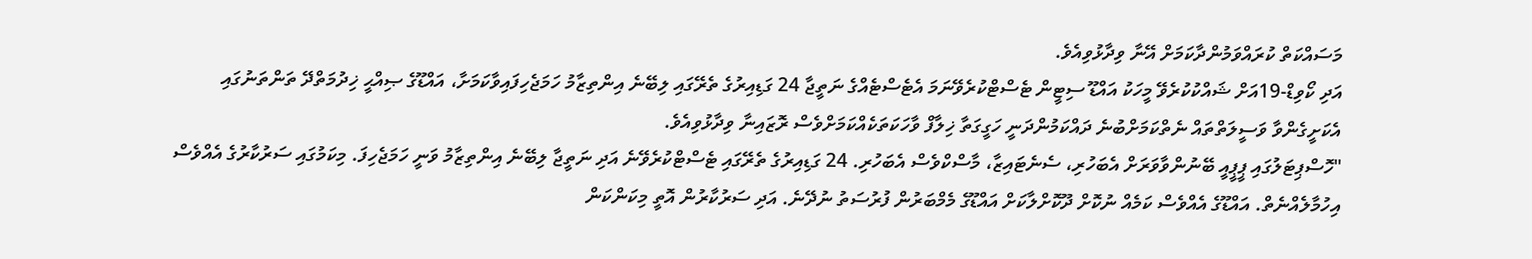މަސައްކަތް ކުރައްވަމުންދާކަމަށް އޭނާ ވިދާޅުވިއެވެ.
އަދި ކޯވިޑް-19އަށް ޝައްކުކުރެވޭ މީހަކު އައްޑޫ ސިޓީން ޓެސްޓްކުރެވޭނަމަ އެޓެސްޓެއްގެ ނަތީޖާ 24 ގަޑިއިރުގެ ތެރޭގައި ލިބޭނެ އިންތިޒާމު ހަމަޖެހިފައިވާކަމަށާ، އައްޑޫގެ ޞިއްޙީ ޚިދުމަތްދޭ ތަންތަނުގައި އެކަށީގެންވާ ވަސީލަތްތައް ނެތްކަމަށްބުނެ ދައްކަމުންދަނީ ހަގީގަތާ ޚިލާފް ވާހަކަތަކެއްކަމަށްވެސް ރޮޒައިނާ ވިދާޅުވިއެވެ.
"ހޮސްޕިޓަލުގައި ޕީޕީއީ ބޭނުންވާވަރަށް އެބަހުރި، ސެނެޓައިޒާ، މާސްކްވެސް އެބަހުރި. 24 ގަޑިއިރުގެ ތެރޭގައި ޓެސްޓްކުރެވޭނެ އަދި ނަތީޖާ ލިބޭނެ އިންތިޒާމު ވަނީ ހަމަޖެހިފަ. މިކަމުގައި ސަރުކާރުގެ އެއްވެސް އިހުމާލެއްނެތް. އައްޑޫގެ އެއްވެސް ކަމެއް ނުކޮށް ދޫކޮށްލާކަށް އައްޑޫގެ މެމްބަރުން ފުރުސަތު ނުދޭނެ. އަދި ސަރުކާރުން އޮތީ މިކަންކަން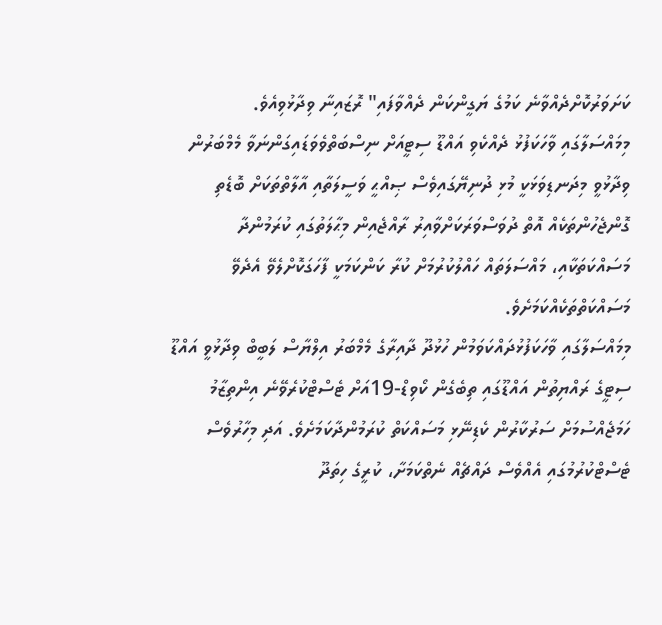ކަށަވަރުކޮށްދެއްވާނެ ކަމުގެ ޔަގީންކަން ދެއްވާފައި" ރޮޒައިނާ ވިދާޅުވިއެވެ.
މިމައްސަލާގައި ވާހަކަފުޅު ދެއްކެވި އައްޑޫ ސިޓީއަށް ނިސްބަތްވެވަޑައިގަންނަވާ މެމްބަރުން ވިދާޅުވީ މިދަނޑިވަޅަކީ މުޅި ދުނިޔޭގައިވެސް ޞިއްޙީ ވަސީލަތާއި އާލާތްތަކަށް ބޮޑެތި ގޮންޖެހުންތަކެއް އޮތް ދުވަސްވަރަކަށްވާއިރު ރާއްޖެއިން މިޙާލަތުގައި ކުރަމުންދާ މަސައްކަތަކާއި، މައްސަލަތައް ހައްލުކުރުމަށް ކުރާ ކަންކަމަކީ ފާހަގަކޮށްލެވޭ އެދެވޭ މަސައްކަތްތަކެއްކަމަށެވެ.
މިމައްސަލާގައި ވާހަކަފުޅުދައްކަވަމުން ހުޅުދޫ ދާއިރާގެ މެމްބަރު އިލްޔާސް ލަބީބް ވިދާޅުވީ އައްޑޫ ސިޓީގެ ރައްޔިތުން އައްޑޫގައި ތިބެގެން ކޯވިޑް-19އަށް ޓެސްޓްކުރެވޭނެ އިންތިޒާމު ހަމަޖެއްސުމަށް ސަރުކާރުން ކެޑިނޭޅި މަސައްކަތް ކުރަމުންދާކަމަށެވެ. އަދި މިހާރުވެސް ޓެސްޓްކުރުމުގައި އެއްވެސް ދައްޗެއް ނެތްކަމަށާ، ކުރީގެ ހިތަދޫ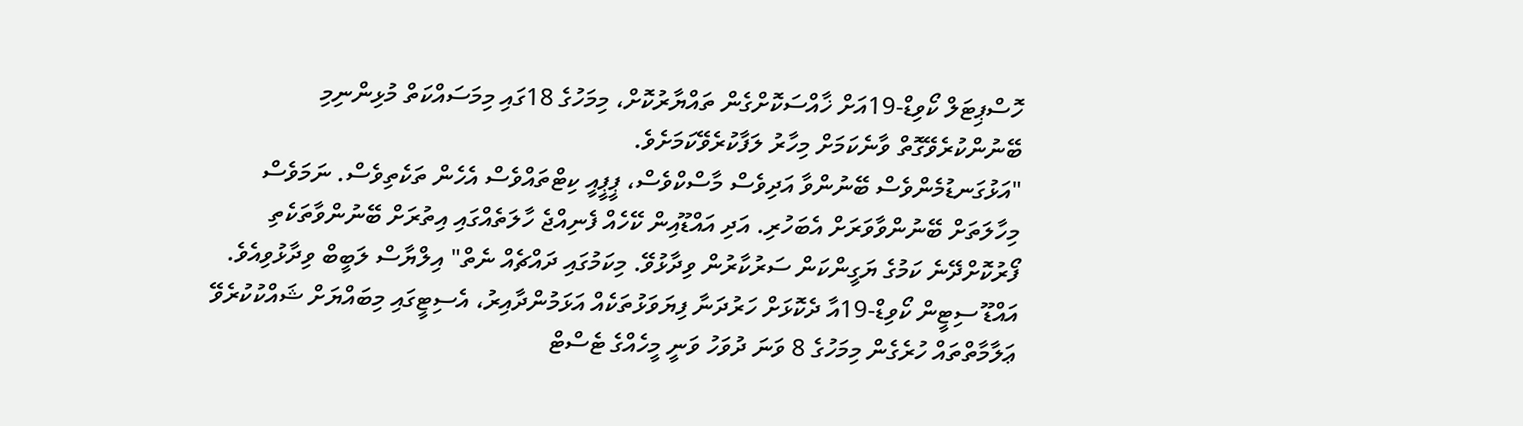ހޮސްޕިޓަލް ކޯވިޑް-19އަށް ޚާއްސަކޮށްގެން ތައްޔާރުކޮށް، މިމަހުގެ 18ގައި މިމަސައްކަތް މުޅިންނިމި ބޭނުންކުރެވޭގޮތް ވާނެކަމަށް މިހާރު ލަފާކުރެވޭކަމަށެވެ.
"އަޅުގަނޑުމެންވެސް ބޭނުންވާ އަދިވެސް މާސްކްވެސް، ޕީޕީއީ ކިޓްތައްވެސް އެހެން ތަކެތިވެސް. ނަމަވެސް މިހާލަތަށް ބޭނުންވާވަރަށް އެބަހުރި. އަދި އައްޑޫއިން ކޭހެއް ފެނިއްޖެ ހާލަތެއްގައި އިތުރަށް ބޭނުންވާތަކެތި ފޯރުކޮށްދޭނެ ކަމުގެ ޔަގީންކަން ސަރުކާރުން ވިދާޅުވޭ. މިކަމުގައި ދައްޗެއް ނެތް" އިލްޔާސް ލަބީބް ވިދާޅުވިއެވެ.
އައްޑޫ ސިޓީން ކޯވިޑް-19އާ ދެކޮޅަށް ހަރުދަނާ ފިޔަވަޅުތަކެއް އަޅަމުންދާއިރު، އެސިޓީގައި މިބައްޔަށް ޝައްކުކުރެވޭ ޢަލާމާތްތައް ހުރެގެން މިމަހުގެ 8 ވަނަ ދުވަހު ވަނީ މީހެއްގެ ޓެސްޓް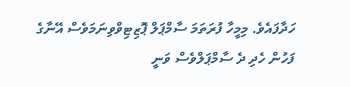ހަދާފައެވެ. މިމީހާ ފުރަތަމަ ސާމްޕަލް ޕޮޒިޓިވްވިނަމަވެސް އޭނާގެ ފަހުން ހެދި ދެ ސާމްޕަލްވެސް ވަނީ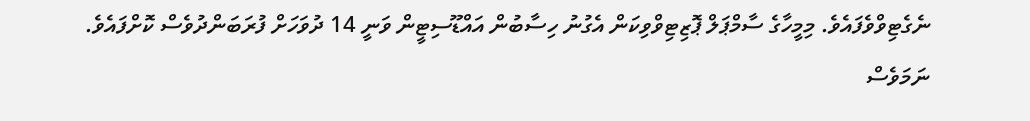ނެގެޓިވްވެފައެވެ. މިމީހާގެ ސާމްޕަލް ޕޮޒިޓިވްވިކަން އެގުނު ހިސާބުން އައްޑޫސިޓީން ވަނީ 14 ދުވަހަށް ފުރަބަންދުވެސް ކޮށްފައެވެ. ނަމަވެސް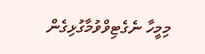މިމީހާ ނެގެޓިވްވުމާގުޅިގެން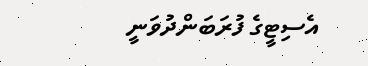އެސިޓީގެ ފުރަބަންދުވަނީ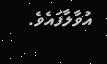އުވާލާފައެވެ.